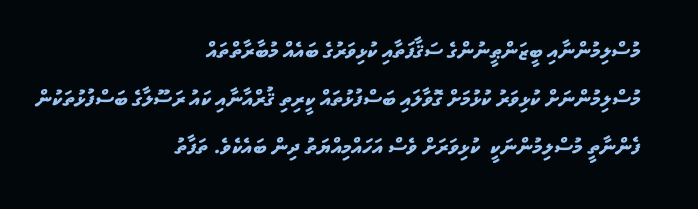މުސްލިމުންނާއި ބީޒަންޠީނުންގެ ސަޤާފަތާއި ކުޅިވަރުގެ ބައެއް މުބާރާތްތައް
މުސްލިމުންނަށް ކުޅިވަރު ކުޅުމަށް ގޮވާލައި ބަސްފުޅުތައް ކީރިތި ޤުރްއާނާއި ކައު ރަސޫލާގެ ބަސްފުޅުތަކުން ފެންނާތީ މުސްލިމުންނަކީ  ކުޅިވަރަށް ވެސް އަހައްމިއްޔަތު ދިން ބައެކެވެ. ތަފާތު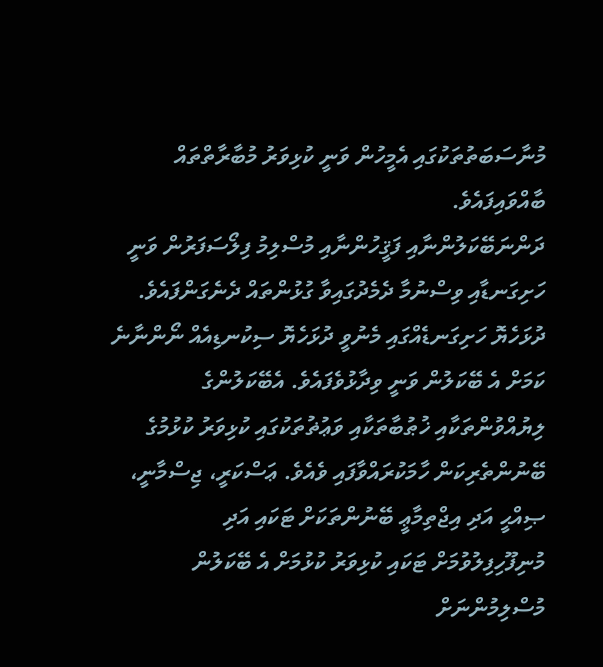މުނާސަބަތުތަކުގައި އެމީހުން ވަނީ ކުޅިވަރު މުބާރާތްތައް ބާއްވައިފައެވެ.
ދަންނަބޭކަލުންނާއި ފަޤީހުންނާއި މުސްލިމު ފިލޯސަފަރުން ވަނީ ހަށިގަނޑާއި ވިސްނުމާ ދެމެދުގައިވާ ގުޅުންތައް ދެނެގަންފައެވެ. ދުޅަހެޔޮ ހަށިގަނޑެއްގައި މެނުވީ ދުޅަހެޔޮ ސިކުނޑިއެއް ނޯންނާނެ ކަމަށް އެ ބޭކަލުން ވަނީ ވިދާޅުވެފައެވެ. އެބޭކަލުންގެ ލިޔުއްވުންތަކާއި ޚުޠުބާތަކާއި ވަޢުޡުތަކުގައި ކުޅިވަރު ކުޅުމުގެ ބޭނުންތެރިކަން ހާމަކުރައްވާފައި ވެއެވެ. ޢަސްކަރީ، ޖިސްމާނީ، ޞިއްޙީ އަދި އިޖްތިމާޢީ ބޭނުންތަކަށް ޓަކައި އަދި މުނިފޫހިފިލުވުމަށް ޓަކައި ކުޅިވަރު ކުޅުމަށް އެ ބޭކަލުން މުސްލިމުންނަށް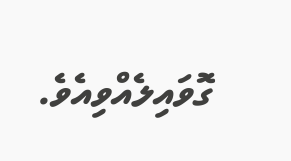ގޮވައިލެއްވިއެވެ.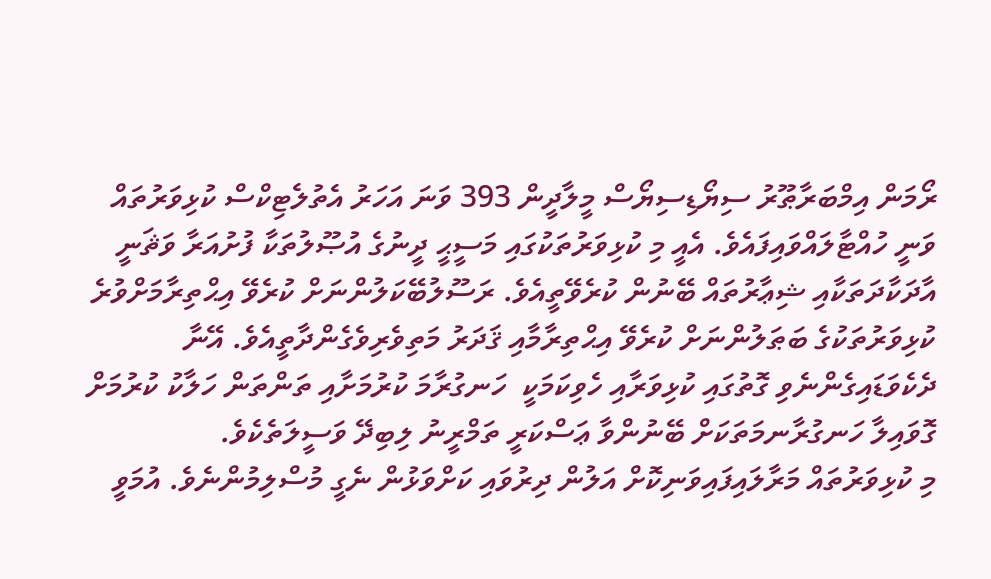ރޯމަން އިމްބަރާޠޫރު ސިޔޯޑިސިޔޯސް މީލާދީން 393 ވަނަ އަހަރު އެތުލެޓިކްސް ކުޅިވަރުތައް ވަނީ ހުއްޓާލައްވައިފައެވެ. އެއީ މި ކުޅިވަރުތަކުގައި މަސީޙީ ދީނުގެ އުޞޫލުތަކާ ފުށުއަރާ ވަޘަނީ އާދަކާދަތަކާއި ޝިޢާރުތައް ބޭނުން ކުރެވޭތީއެވެ. ރަސޫލުބޭކަލުންނަށް ކުރެވޭ އިޙްތިރާމަށްވުރެ ކުޅިވަރުތަކުގެ ބަޠަލުންނަށް ކުރެވޭ އިޙްތިރާމާއި ޤަދަރު މަތިވެރިވެގެންދާތީއެވެ. އޭނާ ދެކެވަޑައިގެންނެވި ގޮތުގައި ކުޅިވަރާއި ހެވިކަމަކީ  ހަނގުރާމަ ކުރުމަށާއި ތަންތަން ހަލާކު ކުރުމަށް ގޮވައިލާ ހަނގުރާނމަތަކަށް ބޭނުންވާ ޢަސްކަރީ ތަމްރީނު ލިބިދޭ ވަސީލަތެކެވެ.
މި ކުޅިވަރުތައް މަރާލައިފައިވަނިކޮށް އަލުން ދިރުވައި ކަށްވަޅުން ނެގީ މުސްލިމުންނެވެ. އުމަވީ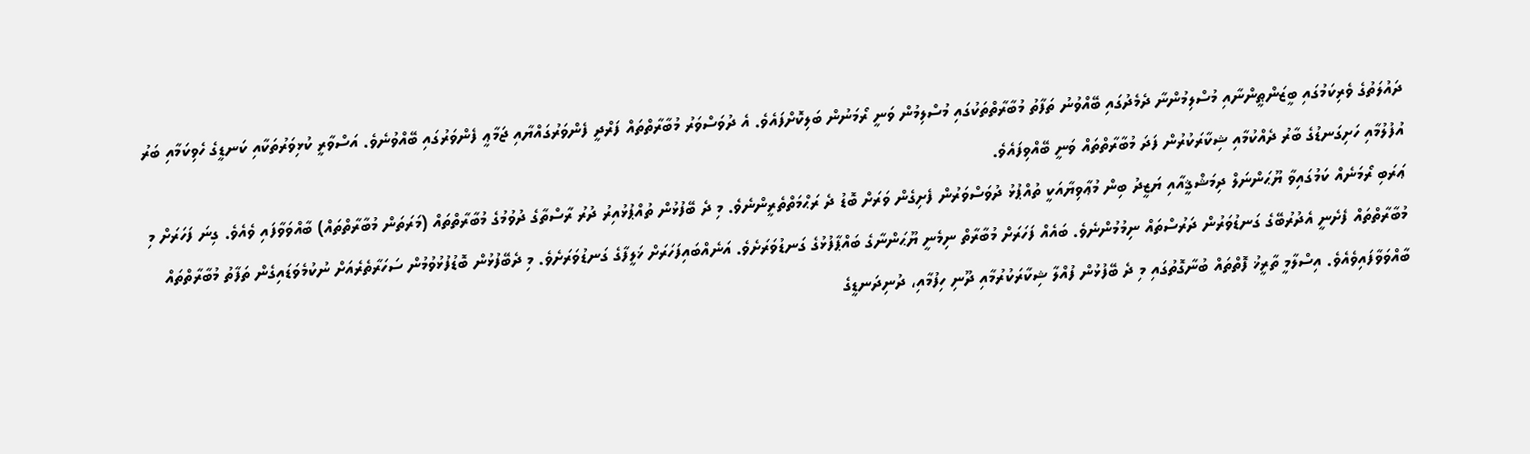ދައުލަތުގެ ވެރިކަމުގައި ބީޒަންޠީންނާއި މުސްލިމުންނާ ދެމެދުގައި ބޭއްވުނު ތަފާތު މުބާރާތްތަކުގައި މުސްލިމުން ވަނީ ރޯމަނުން ބަލިކޮށްފައެވެ. އެ ދުވަސްވަރު މުބާރާތްތައް ފަރްދީ ފެންވަރުގައްޔާއި ޖަމާޢީ ފެންވަރުގައި ބޭއްވުނެވެ. އަސްވާރީ ކުޅިވަރުތަކާއި ކަނޑީގެ ހެވިކަމާއި ބަރު އުފުލުމާއި ހަށިގަނޑުގެ ބާރު ދެއްކުމާއި ޝިކާރަކުރުން ފަދަ މުބާރާތްތައް ވަނީ ބޭއްވިފައެވެ.
ޢަރަބި ރޯމަނެއް ކަމުގައިވާ ޔޫޙަންނަލް ދިމަޝްޤީއާއި ޔަޒީދު ބިން މުޢާވިޔާއަކީ ތުއްޕުޅު ދުވަސްވަރުން ފެށިގެން ވަރަށް ބޮޑު ދެ ރަޙްމަތްތެރީންނެވެ. މި ދެ ބޭފުޅުން ތުއްޕުޅުއިރު ދުރު ރާސްތާގެ ދުވުމުގެ މުބާރާތްތައް (މަރަތަން މުބާރާތްތައް) ބާއްވަވާފައި ވެއެވެ. ގިނަ ފަހަރަށް މި މުބާރާތްތައް ފެށެނީ އެދުރުބޭގެ ގަނޑުވަރުން ދަރުސްތައް ނިމުމުންނެވެ. ބައެއް ފަހަރަށް މުބާރާތް ނިމެނީ ޔޫޙަންނާގެ ބައްޕާފުޅުގެ ގަނޑުވަރަށެވެ. އަނެއްބައިފަހަރަށް ޚަލީފާގެ ގަނޑުވަރަށެވެ. މި ދެބޭފުޅުން ބޮޑުފުޅުވުމުން ސަހަރާތެރެއަށް ނުކުމެވަޑައިގެން ތަފާތު މުބާރާތްތައް ބާއްވަވާފައިވެއެވެ. އިސްލާމީ ތާރީޚު ފޮތްތައް ބުނާގޮތުގައި މި ދެ ބޭފުޅުން ފުއްލާ ޝިކާރަކުރުމާއި ދޫނި ހިފުމާއި، ދުނިދަނޑީގެ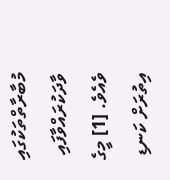މުބާރާތްތަކުގައި ވާދަކުރައްވާފައި ވެއެވެ. [1] މީގެ އިތުރަށް ކަނޑި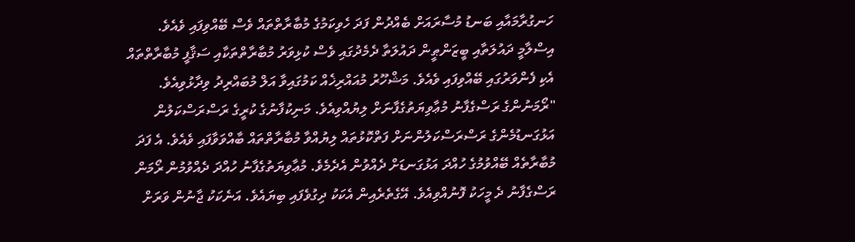ހަނގުރާމައާއި ބަނޑު މުސާރައަށް ބެއްދުން ފަދަ ހެވިކަމުގެ މުބާރާތްތައް ވެސް ބޭއްވިފައި ވެއެވެ.
އިސްލާމީ ދައުލަތާއި ބީޒަންޠީން ދައުލަތާ ދެމެދުގައި ވެސް ކުޅިވަރު މުބާރާތްތަކާއި ސަޤާފީ މުބާރާތްތައް އެކި ފެންވަރުގައި ބޭއްވިފައި ވެއެވެ. މަޝްހޫރު މުއައްރިޚެއް ކަމުގައިވާ އަލް މުބައްރިދު ވިދާޅުވިއެވެ. "ރޯމަނުންގެ ރަސްގެފާނު މުޢާވިޔަތުގެފާނަށް ލިޔުއްވިއެވެ. މަނިކުފާނުގެ ކުރީގެ ރަސްރަސްކަލުން އަޅުގަނޑުމެންގެ ރަސްރަސްކަލުންނަށް ފަތްކޮޅުތައް ލިޔުއްވާ މުބާރާތްތައް ބާއްވަވާފައި ވެއެވެ. އެ ފަދަ މުބާރާތެއް ބޭއްވުމުގެ ހުއްދަ އަޅުގަނޑަށް ދެއްވުން އެދެމެވެ. މުޢާވިޔަތުގެފާނު ހުއްދަ ދެއްވުމުން ރޯމަން ރަސްގެފާނު ދެ މީހަކު ފޮނުއްވިއެވެ. އޭގެތެރެއިން އެކަކު ދިގުވެފައި ބިޔައެވެ. އަނެކަކު ޖާނުން ވަރަށް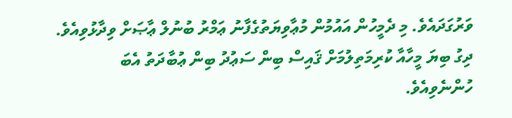ވަރުގަދައެވެ. މި ދެމީހުން އައުމުން މުޢާވިޔަތުގެފާނު ޢަމްރު ބުނުލް ޢާޞަށް ވިދާޅުވިއެވެ. ދިގު ބިޔަ މީހާއާ ކުރިމަތިލުމަށް ޤައިސް ބިން ސަޢުދު ބިން ޢުބާދަތު އެބަ ހުންނެވިއެވެ.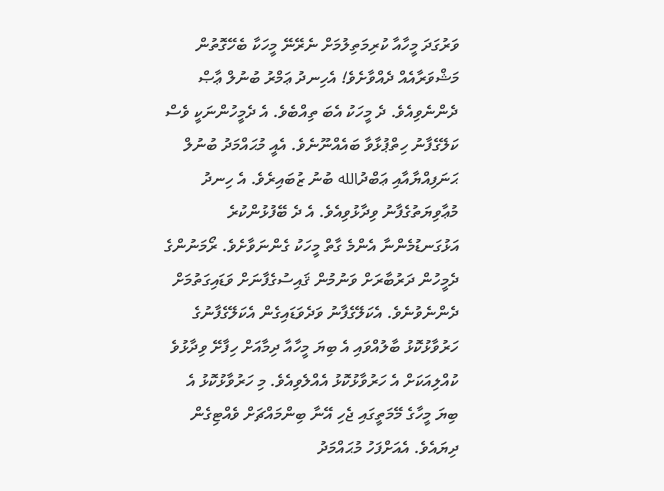ވަރުގަދަ މީހާއާ ކުރިމަތިލުމަށް ނެރޭނޭ މީހަކާ ބެހޭގޮތުން މަޝްވަރާއެއް ދެއްވާށެވެ! އެހިނދު ޢަމްރު ބުނުލް ޢާޞް ދެންނެވިއެވެ. ދެ މީހަކު އެބަ ތިއްބެވެ. އެ ދެމީހުންނަކީ ވެސް ކަލޭގެފާނު ހިތްޕުޅާވާ ބައެއްނޫނެވެ. އެއީ މުޙައްމަދު ބުނުލް ޙަނަފިއްޔާއާއި ޢަބްދުالله ބުނު ޒުބައިރެވެ. އެ ހިނދު މުޢާވިޔަތުގެފާނު ވިދާޅުވިއެވެ. އެ ދެ ބޭފުޅުންކުރެ އަޅުގަނޑުމެންނާ އެންމެ ގާތް މީހަކު ގެންނަވާށެވެ. ރޯމަނުންގެ ދެމީހުން ދަރުބާރަށް ވަނުމުން ޤައިސުގެފާނަށް ވަޑައިގަތުމަށް ދެންނެވުނެވެ. އެކަލޭގެފާނު ވަދެވަޑައިގެން އެކަލޭގެފާނުގެ ހަރުވާޅުކޮޅު ބާލުއްވައި އެ ބިޔަ މީހާއާ ދިމާއަށް ހިފާށޭ ވިދާޅުވެ ކުއްލިއަކަށް އެ ހަރުވާޅުކޮޅު އެއްލެވިއެވެ. މި ހަރުވާޅުކޮޅު އެ ބިޔަ މީހާގެ މޭމަތީގައި ޖެހި އޭނާ ބިންމައްޗަށް ވެއްޓިގެން ދިޔައެވެ. އެއަށްފަހު މުޙައްމަދު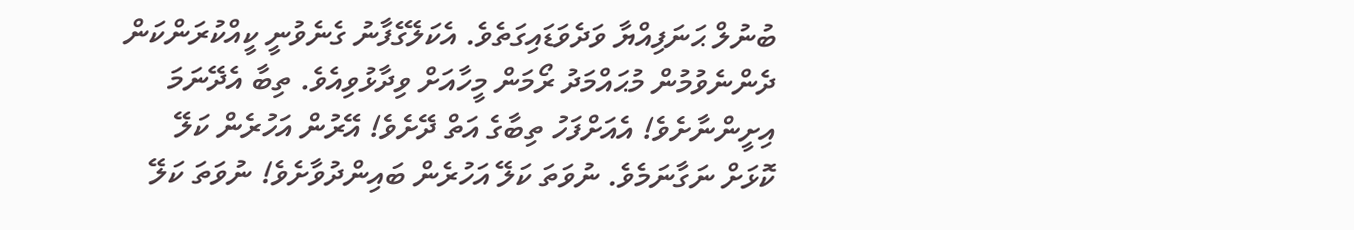ބުނުލް ޙަނަފިއްޔާ ވަދެވަޑައިގަތެވެ. އެކަލޭގެފާނު ގެނެވުނީ ކީއްކުރަންކަން ދެންނެވުމުން މުޙައްމަދު ރޯމަން މީހާއަށް ވިދާޅުވިއެވެ. ތިބާ އެދޭނަމަ އިށީންނާށެވެ! އެއަށްފަހު ތިބާގެ އަތް ދޭށެވެ! އޭރުން އަހުރެން ކަލޭ ކޮޅަށް ނަގާނަމެވެ. ނުވަތަ ކަލޭ އަހުރެން ބައިންދުވާށެވެ! ނުވަތަ ކަލޭ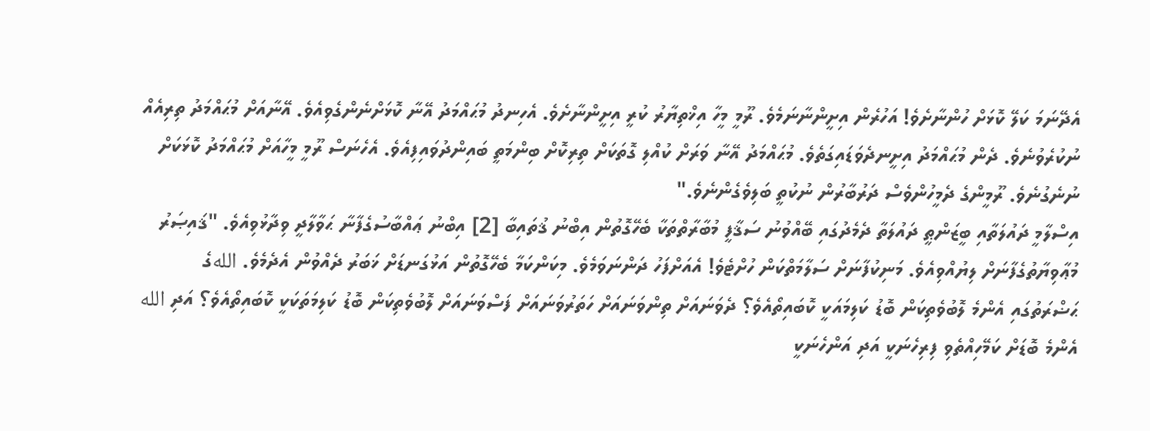އެދޭނަމަ ކަލޭ ކޮޅަށް ހުންނާށެވެ! އަހުރެން އިށީންނާނަމެވެ. ރޫމީ މީހާ އިޚްތިޔާރު ކުރީ އިށީންނާށެވެ. އެހިނދު މުޙައްމަދު އޭނާ ކޮޅަށްނެންގެވިއެވެ. އޭނާއަށް މުޙައްމަދު ތިރިއެއް ނުކުރެވުނެވެ. ދެން މުޙައްމަދު އިށީނދެވަޑައިގަތެވެ. މުޙައްމަދު އޭނާ ވަރަށް ކުއްލި ގޮތަކަށް ތިރިކޮށް ބިންމަތީ ބައިންދުވައިފިއެވެ. އެހެނަސް ރޫމީ މީހާއަށް މުޙައްމަދު ކޮޅަކަށް ނުނެގުނެވެ. ރޫމީންގެ ދެމީހުންވެސް ދަރުބާރުން ނުކުތީ ބަލިވެގެންނެވެ."
އިސްލާމީ ދައުލަތާއި ބީޒަންޠީ ދައުލަތާ ދެމެދުގައި ބޭއްވުނު ސަޤާފީ މުބާރާތްތަކާ ބެހޭގޮތުން އިބްނު ޤުތައިބާ [2] އިބްނު ޢައްބާސުގެފާނާ ޙަވާލާދީ ވިދާޅުވިއެވެ. "ޤައިޞަރު މުޢާވިޔާތުގެފާނަށް ލިޔުއްވިއެވެ. މަނިކުފާނަށް ސަލާމަތްކަން ހުށްޓެވެ! އެއަށްފަހު ދަންނަވަމެވެ. މިކަންކަމާ ބެހޭގޮތުން އަޅުގަނޑަށް ޚަބަރު ދެއްވުން އެދެމެވެ. اللهގެ ޙަޟްރަތުގައި އެންމެ ލޮބުވެތިކަން ބޮޑު ކަލިމައަކީ ކޮބައިތޯއެވެ؟ ދެވަނައަށް ތިންވަނައަށް ހަތަރުވަނައަށް ފަސްވަނައަށް ލޮބުވެތިކަން ބޮޑު ކަލިމަތަކަކީ ކޮބައިތޯއެވެ؟ އަދި الله އެންމެ ބޮޑަށް ކަމޭހިއްތެވި ފިރިހެނަކީ އަދި އަންހެނަކީ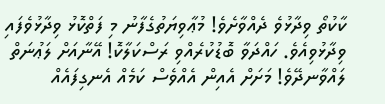ކާކުތޯ ވިދާޅުވެ ދެއްވާށެވެ! މުޢާވިޔަތުގެފާނު މި ފަތްކޮޅު ވިދާޅުވެފައި ވިދާޅުވިއެވެ. ހައްދަވާ ބޮޑުކުރެއްވި ރަސްކަލާކޮ! އޭނާއަށް ލަޢުނަތް ލައްވާނދޭވެ! މަށަށް އެއިން އެއްވެސް ކަމެއް އެނގިފައެއް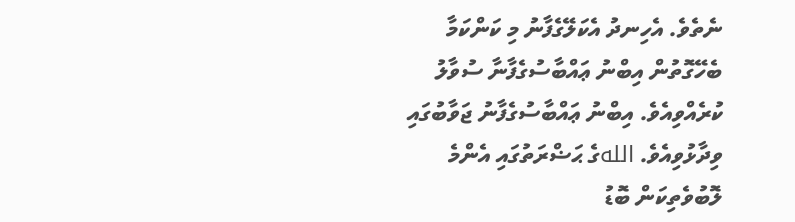ނެތެވެ. އެހިނދު އެކަލޭގެފާނު މި ކަންކަމާ ބެހޭގޮތުން އިބްނު ޢައްބާސުގެފާނާ ސުވާލު ކުރެއްވިއެވެ. އިބްނު ޢައްބާސުގެފާނު ޖަވާބުގައި ވިދާޅުވިއެވެ. اللهގެ ޙަޟްރަތުގައި އެންމެ ލޮބުވެތިކަން ބޮޑު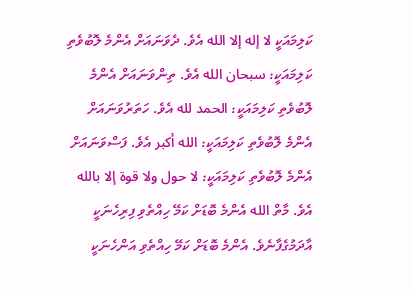ކަލިމައަކީ لا إله إلا الله އެވެ. ދެވަނައަށް އެންމެ ލޮބުވެތި ކަލިމައަކީ: سبحان الله އެވެ. ތިންވަނައަށް އެންމެ ލޮބުވެތި ކަލިމައަކީ: الحمد لله އެވެ. ހަތަރުވަނައަށް އެންމެ ލޮބުވެތި ކަލިމައަކީ: الله أكبر އެވެ. ފަސްވަނައަށް އެންމެ ލޮބުވެތި ކަލިމައަކީ: لا حول ولا قوة إلا بالله އެވެ. މާތް الله އެންމެ ބޮޑަށް ކަމޭ ހިއްތެވި ފިރިހެނަކީ އާދަމުގެފާނެވެ. އެންމެ ބޮޑަށް ކަމޭ ހިއްތެވި އަންހެނަކީ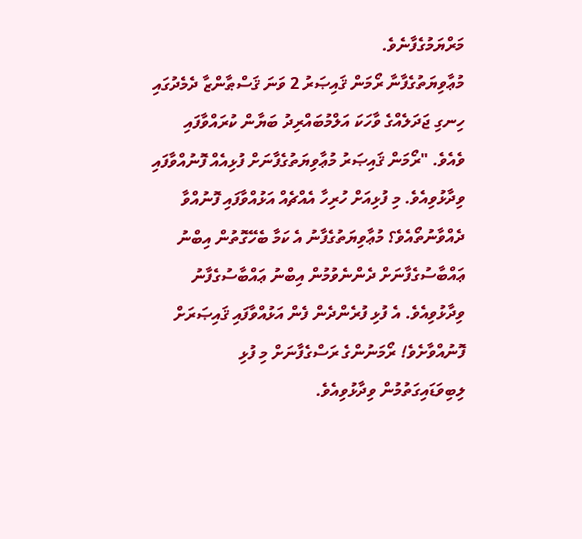މަރްޔަމުގެފާނެވެ.
މުޢާވިޔަތުގެފާނާ ރޯމަން ޤައިޞަރު 2 ވަނަ ޤަސްޠާންޒާ ދެމެދުގައި ހިނގި ޖަދަލެއްގެ ވާހަކަ އަލްމުބައްރިދު ބަޔާން ކުރައްވާފައި ވެއެވެ. "ރޯމަން ޤައިޞަރު މުޢާވިޔަތުގެފާނަށް ފުޅިއެއް ފޮނުއްވާފައި ވިދާޅުވިއެވެ. މި ފުޅިއަށް ހުރިހާ އެއްޗެއް އަޅުއްވާފައި ފޮނުއްވާ ދެއްވާނުތޯއެވެ؟ މުޢާވިޔަތުގެފާނު އެ ކަމާ ބެހޭގޮތުން އިބްނު ޢައްބާސުގެފާނަށް ދެންނެވުމުން އިބްނު ޢައްބާސުގެފާނު ވިދާޅުވިއެވެ. އެ ފުޅި ފުރެންދެން ފެން އަޅުއްވާފައި ޤައިޞަރަށް ފޮނުއްވާށެވެ! ރޯމަނުންގެ ރަސްގެފާނަށް މި ފުޅި ލިބިވަޑައިގަތުމުން ވިދާޅުވިއެވެ.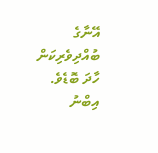އޭނާގެ ބުއްދިވެރިކަން ހާދަ ބޮޑެވެ. އިބްނު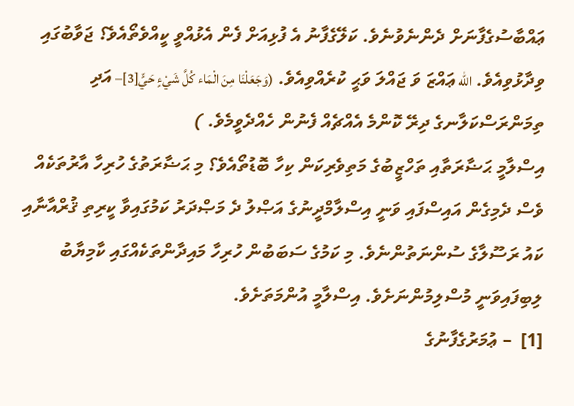ޢައްބާސުގެފާނަށް ދެންނެވުނެވެ. ކަލޭގެފާނު އެ ފުޅިއަށް ފެން އެޅުއްވީ ކީއްވެތޯއެވެ؟ ޖަވާބުގައި ވިދާޅުވިއެވެ. الله ޢައްޒަ ވަ ޖައްލަ ވަޙީ ކުރެއްވިއެވެ. (وَجَعَلْنَا مِنَ الْمَاء كُلَّ شَيْءٍ حَيٍّ[3]– އަދި ތިމަންރަސްކަލާނގެ ދިރޭ ކޮންމެ އެއްޗެއް ފެނުން ހެއްދެވީމެވެ. )
އިސްލާމީ ޙަޟާރަތާއި ތަހްޒީބުގެ މަތިވެރިކަން ކިހާ ބޮޑުތޯއެވެ؟ މި ޙަޟާރަތުގެ ހުރިހާ އާރުތަކެއް ވެސް ދެމިގެން އައިސްފައި ވަނީ އިސްލާމްދީނުގެ އަޞްލު ދެ މަޞްދަރު ކަމުގައިވާ ކީރިތި ޤުރްއާނާއި ކައު ރަސޫލާގެ ސުންނަތުންނެވެ. މި ކަމުގެ ސަބަބުން ހުރިހާ މައިދާންތަކެއްގައި ކާމިޔާބު ލިބިފައިވަނީ މުސްލިމުންނަށެވެ. އިސްލާމީ އުންމަތަށެވެ.
[1]  – ޢުމަރުގެފާނުގެ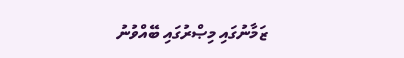ޒަމާނުގައި މިޞްރުގައި ބޭއްވުނު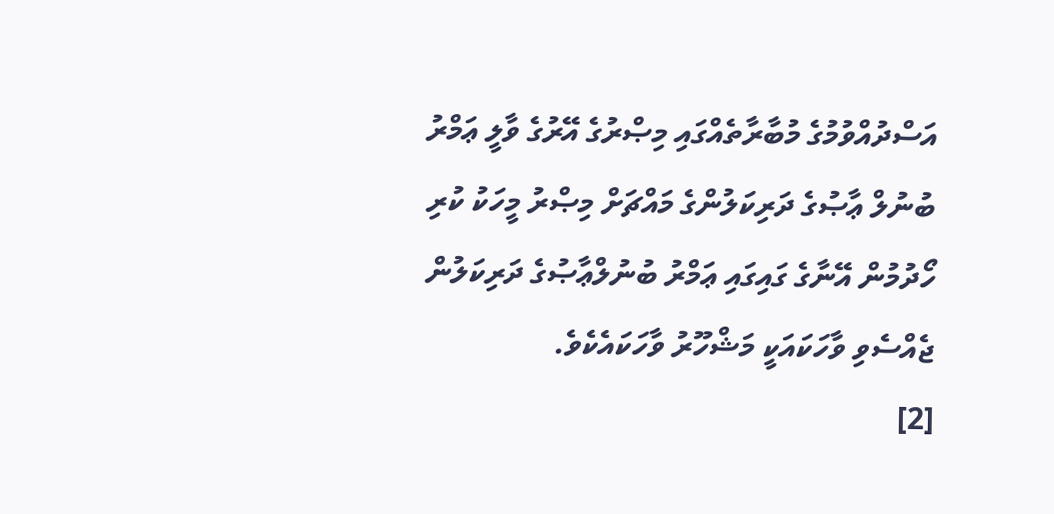އަސްދުއްވުމުގެ މުބާރާތެއްގައި މިޞްރުގެ އޭރުގެ ވާލީ ޢަމްރު ބުނުލް ޢާޞުގެ ދަރިކަލުންގެ މައްޗަށް މިޞްރު މީހަކު ކުރި ހޯދުމުން އޭނާގެ ގައިގައި ޢަމްރު ބުނުލްޢާޞުގެ ދަރިކަލުން ޖެއްސެވި ވާހަކައަކީ މަޝްހޫރު ވާހަކައެކެވެ.
[2]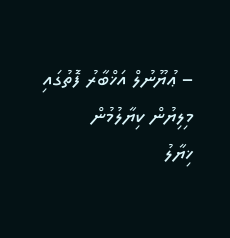– ޢުޔޫނުލް އަޚްބާރު ފޮތުގައި
މިލިޔުން ކިޔާލުމުން
ޚިޔާލު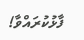ފާޅުކުރައްވާ!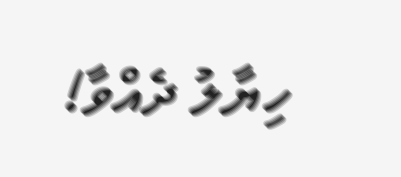ހިޔާލު ދެއްވާ!